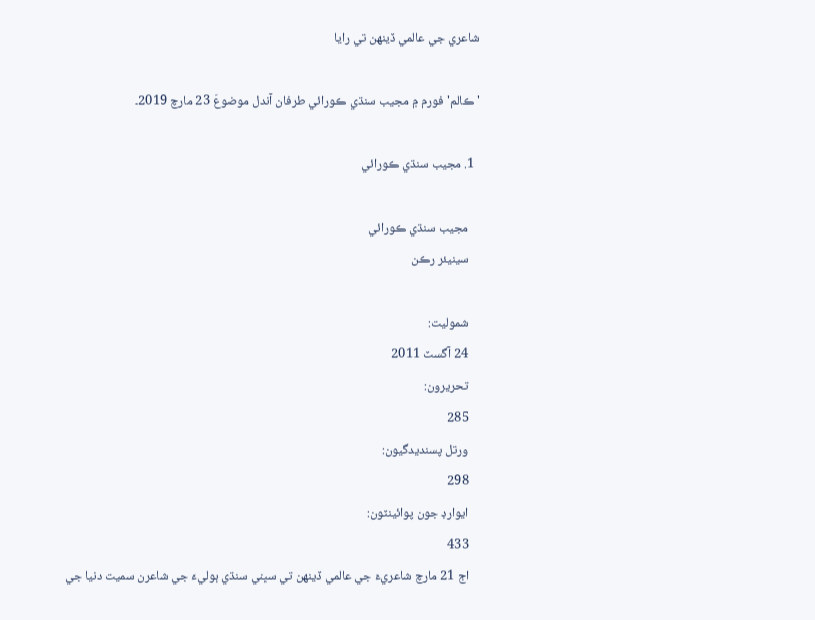شاعري جي عالمي ڏينهن تي رايا

'ڪالم' فورم ۾ مجيب سنڌي ڪورائي طرفان آندل موضوعَ 23 مارچ 2019۔

  1. مجيب سنڌي ڪورائي

    مجيب سنڌي ڪورائي
    سينيئر رڪن

    شموليت:
    24 آگسٽ 2011
    تحريرون:
    285
    ورتل پسنديدگيون:
    298
    ايوارڊ جون پوائينٽون:
    433
    اڄ 21 مارچ شاعريءَ جي عالمي ڏينهن تي سڀني سنڌي ٻوليءَ جي شاعرن سميت دنيا جي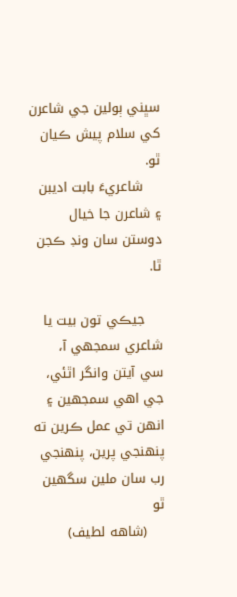سڀني ٻولين جي شاعرن کي سلام پيش ڪيان ٿو.
    شاعريءَ بابت اديبن ۽ شاعرن جا خيال دوستن سان ونڊ ڪجن ٿا.

    جيڪي تون بيت يا شاعري سمجهي آ، سي آيتن وانگر اٿئي، جي اهي سمجهين ۽ انهن تي عمل ڪرين ته پنهنجي پرين، پنهنجي رب سان ملين سگهين ٿو
    (شاهه لطيف)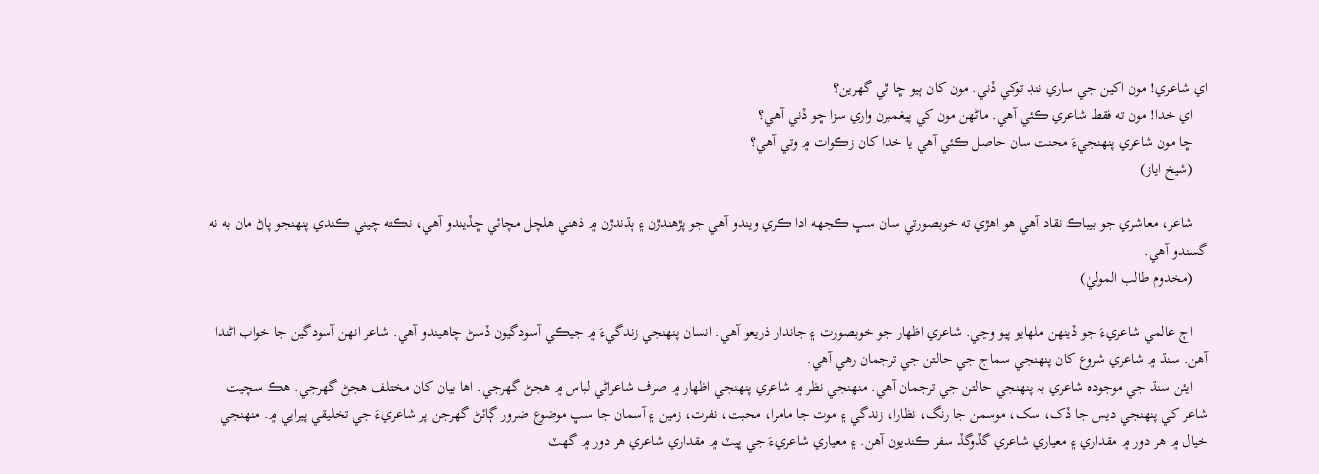اي شاعري! مون اکين جي ساري ننڊ توکي ڏني. مون کان ٻيو ڇا ٿي گهرين؟
    اي خدا! مون ته فقط شاعري ڪئي آهي. ماڻهن مون کي پيغمبرن واري سزا ڇو ڏني آهي؟
    ڇا مون شاعري پنهنجيءَ محنت سان حاصل ڪئي آهي يا خدا کان زڪوات ۾ وتي آهي؟
    (شيخ اياز)

    شاعر، معاشري جو بيباڪ نقاد آهي هو اهڙي ته خوبصورتي سان سڀ ڪجهه ادا ڪري ويندو آهي جو پڙهندڙن ۽ ٻڌندڙن ۾ ذهني هلچل مچائي ڇڏيندو آهي، نڪته چيني ڪندي پنهنجو پاڻ مان به نه گسندو آهي.
    (مخدوم طالب الموليٰ)

    اڄ عالمي شاعريءَ جو ڏينهن ملهايو پيو وڃي. شاعري اظهار جو خوبصورت ۽ جاندار ذريعو آهي. انسان پنهنجي زندگيءَ ۾ جيڪي آسودگيون ڏسڻ چاهيندو آهي. شاعر انهن آسودگين جا خواب اڻندا آهن. سنڌ ۾ شاعري شروع کان پنهنجي سماج جي حالتن جي ترجمان رهي آهي.
    ايئن سنڌ جي موجوده شاعري بہ پنهنجي حالتن جي ترجمان آهي. منهنجي نظر ۾ شاعري پنهنجي اظهار ۾ صرف شاعراڻي لباس ۾ هجڻ گهرجي. اها بيان کان مختلف هجڻ گهرجي. هڪ سچيت شاعر کي پنهنجي ديس جا ڏک، سک، موسمن جا رنگ، نظارا، زندگي ۽ موت جا مامرا، محبت، نفرت، زمين ۽ آسمان جا سڀ موضوع ضرور ڳائڻ گهرجن پر شاعريءَ جي تخليقي پيرايي ۾. منهنجي خيال ۾ هر دور ۾ مقداري ۽ معياري شاعري گڏوگڏ سفر ڪنديون آهن. ۽ معياري شاعريءَ جي ڀيٽ ۾ مقداري شاعري هر دور ۾ گهٽ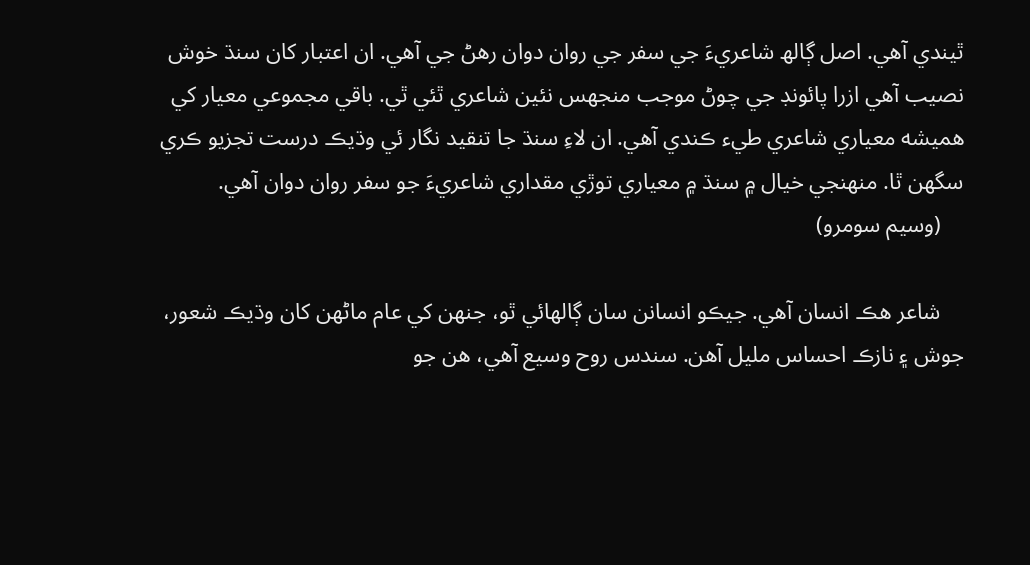ٿيندي آهي. اصل ڳالھ شاعريءَ جي سفر جي روان دوان رهڻ جي آهي. ان اعتبار کان سنڌ خوش نصيب آهي ازرا پائونڊ جي چوڻ موجب منجهس نئين شاعري ٿئي ٿي. باقي مجموعي معيار کي هميشه معياري شاعري طيء ڪندي آهي. ان لاءِ سنڌ جا تنقيد نگار ئي وڌيڪ درست تجزيو ڪري سگهن ٿا. منهنجي خيال ۾ سنڌ ۾ معياري توڙي مقداري شاعريءَ جو سفر روان دوان آهي.
    (وسيم سومرو)

    شاعر هڪ انسان آهي. جيڪو انسانن سان ڳالهائي ٿو، جنهن کي عام ماڻهن کان وڌيڪ شعور، جوش ۽ نازڪ احساس مليل آهن. سندس روح وسيع آهي، هن جو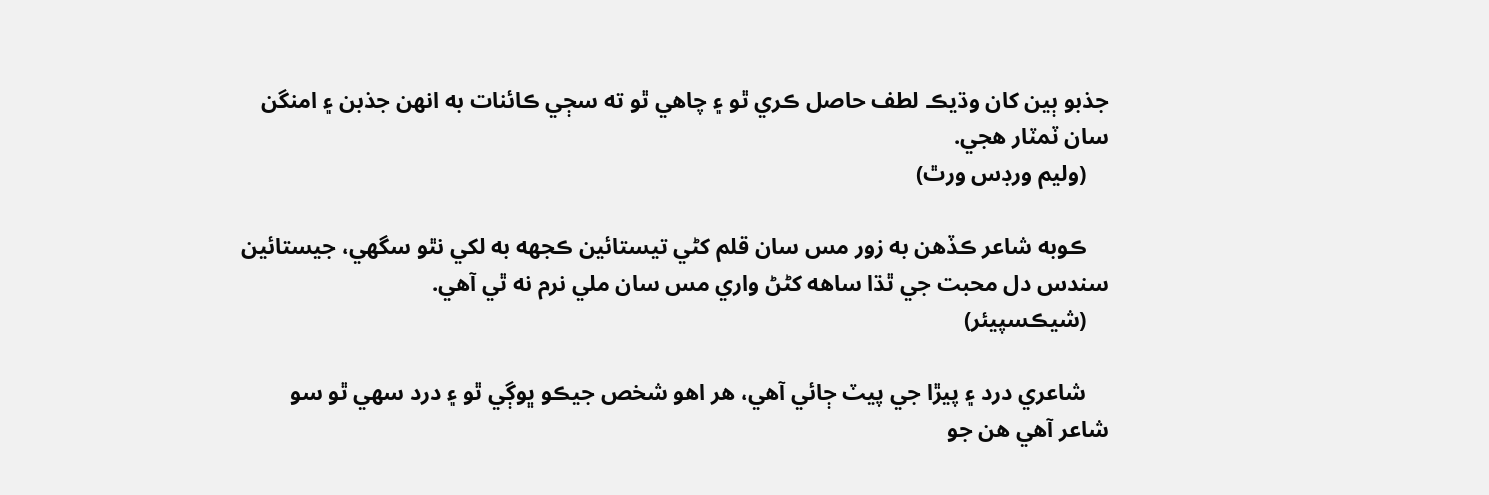جذبو ٻين کان وڌيڪ لطف حاصل ڪري ٿو ۽ چاهي ٿو ته سڄي ڪائنات به انهن جذبن ۽ امنگن سان ٽمٽار هجي.
    (وليم ورڊس ورٿ)

    ڪوبه شاعر ڪڏهن به زور مس سان قلم کڻي تيستائين ڪجهه به لکي نٿو سگهي، جيستائين سندس دل محبت جي ٿڌا ساهه کڻڻ واري مس سان ملي نرم نه ٿي آهي.
    (شيڪسپيئر)

    شاعري درد ۽ پيڙا جي پيٽ ڄائي آهي، هر اهو شخص جيڪو ڀوڳي ٿو ۽ درد سهي ٿو سو شاعر آهي هن جو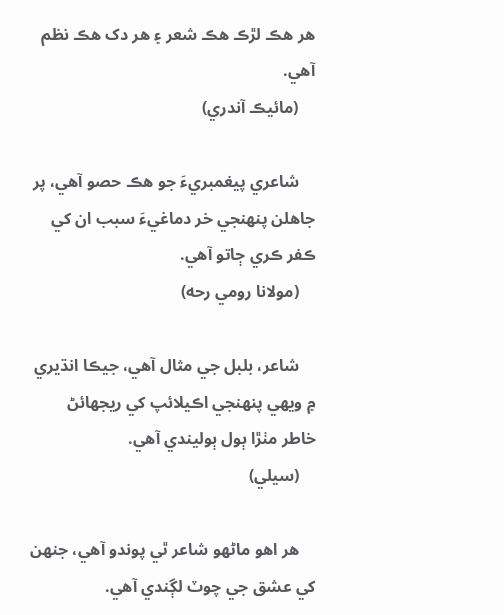هر هڪ لڙڪ هڪ شعر ۽ هر دک هڪ نظم آهي.
    (مائيڪ آندري)

    شاعري پيغمبريءَ جو هڪ حصو آهي، پر جاهلن پنهنجي خر دماغيءَ سبب ان کي ڪفر ڪري ڄاتو آهي.
    (مولانا رومي رحه)

    شاعر، بلبل جي مثال آهي، جيڪا انڌيري ۾ ويهي پنهنجي اڪيلائپ کي ريجهائڻ خاطر مٺڙا ٻول ٻوليندي آهي.
    (سيلي)

    هر اهو ماڻهو شاعر ٿي پوندو آهي، جنهن کي عشق جي چوٽ لڳندي آهي.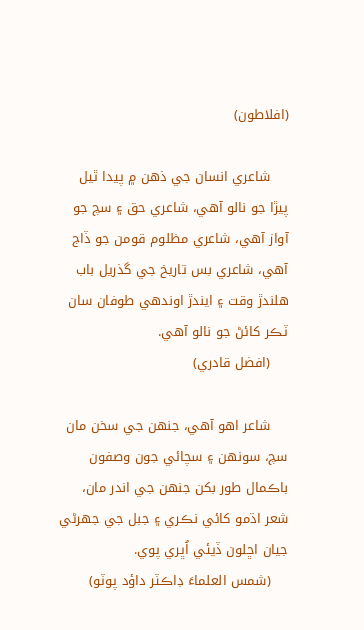(افلاطون)

    شاعري انسان جي ذهن ۾ پيدا ٿيل پيڙا جو نالو آهي، شاعري حق ۽ سچ جو آواز آهي، شاعري مظلوم قومن جو ڏاج آهي، شاعري بس تاريخ جي گذريل باب هلندڙ وقت ۽ ايندڙ اوندهي طوفان سان ٽڪر کائڻ جو نالو آهي.
    (افضل قادري)

    شاعر اهو آهي، جنهن جي سخن مان سچ، سونهن ۽ سچائي جون وصفون باڪمال طور بکن جنهن جي اندر مان، شعر اڌمو کائي نڪري ۽ جبل جي جهرڻي جيان اڇلون ڏيئي اُڀري پوي.
    (شمس العلماءَ ڊاڪٽر داؤد پوٽو)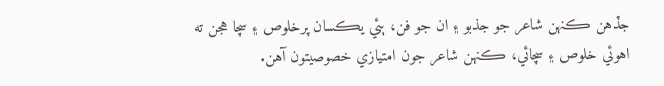جڏهن ڪنهن شاعر جو جذبو ۽ ان جو فن، ٻئي يڪسان پرخلوص ۽ سچا هجن ته اهوئي خلوص ۽ سچائي، ڪنهن شاعر جون امتيازي خصوصيتون آهن.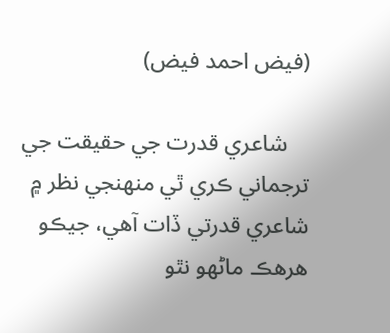(فيض احمد فيض)

    شاعري قدرت جي حقيقت جي ترجماني ڪري ٿي منهنجي نظر ۾ شاعري قدرتي ڏات آهي، جيڪو هرهڪ ماڻهو نٿو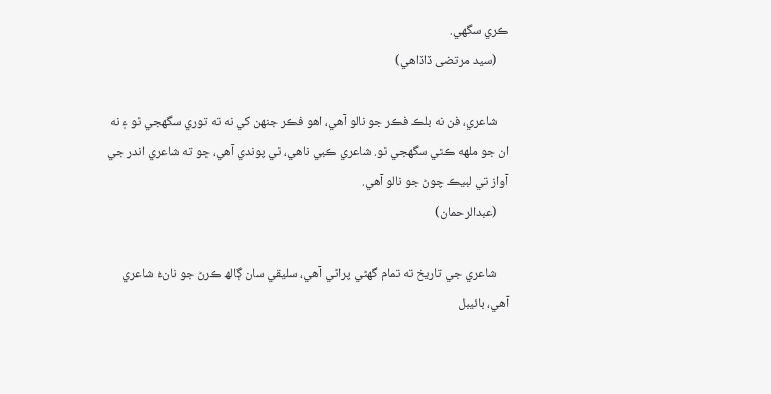ڪري سگهي.
    (سيد مرتضى ڏاڏاهي)

    شاعري، فن نه بلڪ فڪر جو نالو آهي، اهو فڪر جنهن کي نه ته توري سگهجي ٿو ۽ نه ان جو ملهه ڪٿي سگهجي ٿو. شاعري ڪبي ناهي، ٿي پوندي آهي، ڇو ته شاعري اندر جي آواز تي لبيڪ چوڻ جو نالو آهي.
    (عبدالرحمان)

    شاعري جي تاريخ ته تمام گهڻي پراڻي آهي، سليقي سان ڳالھ ڪرڻ جو نانءُ شاعري آهي، بائيبل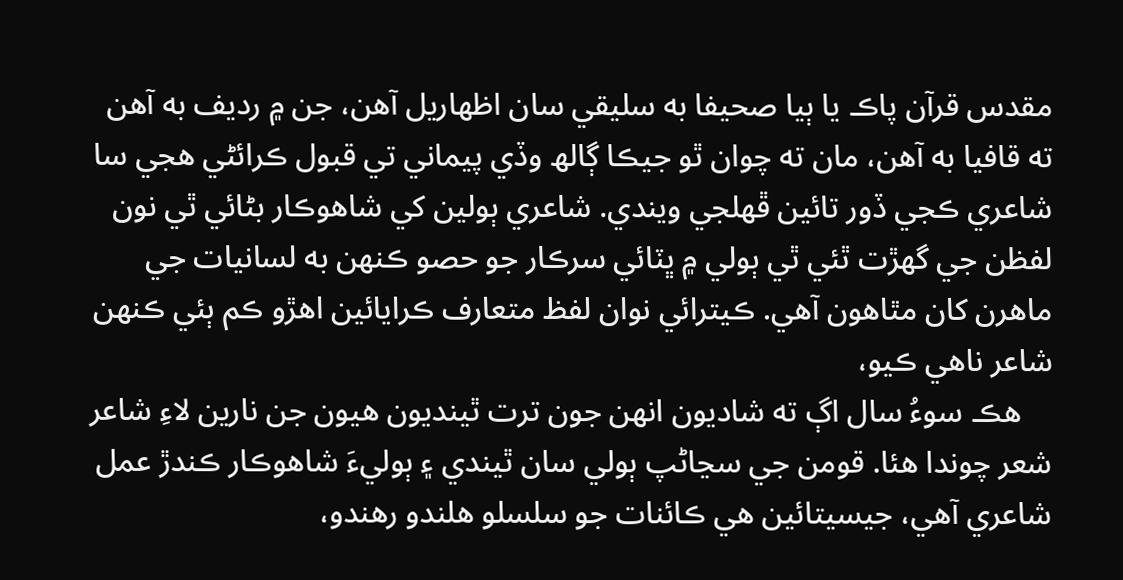مقدس قرآن پاڪ يا ٻيا صحيفا به سليقي سان اظهاريل آهن، جن ۾ رديف به آهن ته قافيا به آهن، مان ته چوان ٿو جيڪا ڳالھ وڏي پيماني تي قبول ڪرائڻي هجي سا شاعري ڪجي ڏور تائين ڦهلجي ويندي. شاعري ٻولين کي شاهوڪار بڻائي ٿي نون لفظن جي گهڙت ٿئي ٿي ٻولي ۾ ڀٽائي سرڪار جو حصو ڪنهن به لسانيات جي ماهرن کان مٿاهون آهي. ڪيترائي نوان لفظ متعارف ڪرايائين اهڙو ڪم ٻئي ڪنهن شاعر ناهي ڪيو،
    هڪ سوءُ سال اڳ ته شاديون انهن جون ترت ٿينديون هيون جن نارين لاءِ شاعر شعر چوندا هئا. قومن جي سڃاڻپ ٻولي سان ٿيندي ۽ ٻوليءَ شاهوڪار ڪندڙ عمل شاعري آهي، جيسيتائين هي ڪائنات جو سلسلو هلندو رهندو،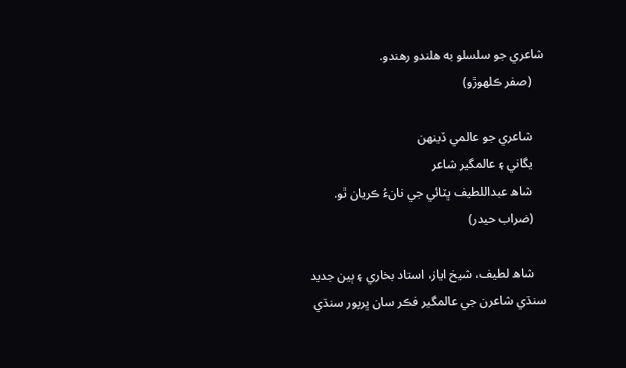شاعري جو سلسلو به هلندو رهندو.
    (صفر ڪلهوڙو)

    شاعري جو عالمي ڏينھن
    يگاني ۽ عالمگير شاعر
    شاھ عبداللطيف ڀٽائي جي نانءُ ڪريان ٿو.
    (ضراب حيدر)

    شاھ لطيف، شيخ اياز، استاد بخاري ۽ ٻين جديد سنڌي شاعرن جي عالمگير فڪر سان ڀرپور سنڌي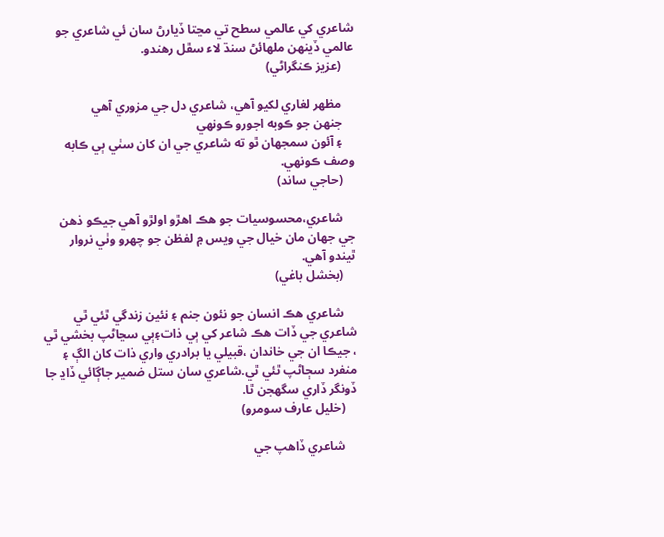شاعري کي عالمي سطح تي مڃتا ڏيارڻ سان ئي شاعري جو عالمي ڏينهن ملهائڻ سنڌ لاء سڦل رهندو.
    (عزيز ڪنگراڻي)

    مظهر لغاري لکيو آهي، شاعري دل جي مزوري آهي
    جنهن جو ڪوبه اجورو ڪونهي
    ۽ آئون سمجهان ٿو ته شاعري جي ان کان سٺي ٻي ڪابه وصف ڪونهي.
    (حاجي ساند)

    شاعري،محسوسيات جو هڪ اهڙو اولڙو آهي جيڪو ذهن جي جھان مان خيال جي ويس ۾ لفظن جو چھرو وٺي نروار ٿيندو آهي.
    (بخشل باغي)

    شاعري هڪ انسان جو نئون جنم ۽ نئين زندگي ٿئي ٿي شاعري جي ڏات هڪ شاعر کي ٻي ذات۽ٻي سڃاڻپ بخشي ٿي ، جيڪا ان جي خاندان ،قبيلي يا برادري واري ذات کان الڳ ۽ منفرد سڄاڻپ ٿئي ٿي.شاعري سان ستل ضمير جاڳائي ڏاڍ جا ڏونگر ڏاري سگهجن ٿا.
    (خليل عارف سومرو)

    شاعري ڏاھپ جي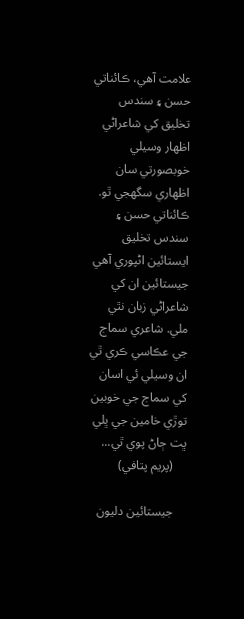علامت آھي، ڪائناتي حسن ۽ سندس تخليق کي شاعراڻي اظھار وسيلي خوبصورتي سان اظھاري سگھجي ٿو. ڪائناتي حسن ۽ سندس تخليق ايستائين اڻپوري آھي جيستائين ان کي شاعراڻي زبان نٿي ملي. شاعري سماج جي عڪاسي ڪري ٿي ان وسيلي ئي اسان کي سماج جي خوبين توڙي خامين جي ڀلي ڀت ڄاڻ پوي ٿي...
    (پريم پتافي)

    جيستائين دليون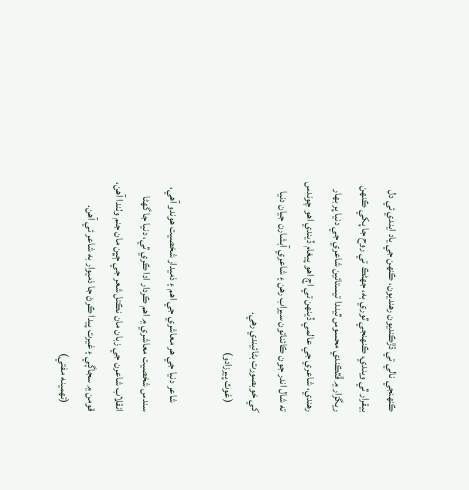ڪنهنجي نالي تي ڌڙڪنديون رهنديون، ڪنهن جي ياد ايندي ئي دل بيقرار ٿي ويندي، ڪنهنجي ٿوري به، جهڻڪ تي روح جا پکي ڪنهن ريگزار ۾ ڦٿڪندي محسوس ٿيندا تيستائين شاعري جي دنيا پر بهار رهندي، شاعري جي عالمي ڏينهن تي اڄ اهو پيغام ڏيندي اهو چوندس ته شال اندر جون ڪائناتون سيراب رهن ۽ شاعري آبشارن جيان دنيا کي خوبصورت بڻائيندي رهي.
    (غوث پيرزادو)

    شاعر دنيا جي هر معاشري جي اهم ۽ ذميدار شخصيت هوندو آهي، سندس شخصيت معاشري ۾ اهم ڪردار ادا ڪري ٿي، دنيا جا گهڻا انقلاب شاعرن جي زبان مان نڪتل شعر جي ڄڀن مان جنم وٺندا آهن، قومن ۾ سجاڳي ۽ غيرت پيدا ڪرڻ جا ذميوار به شاعر ئي آهن.
    (تهمينه مفتي)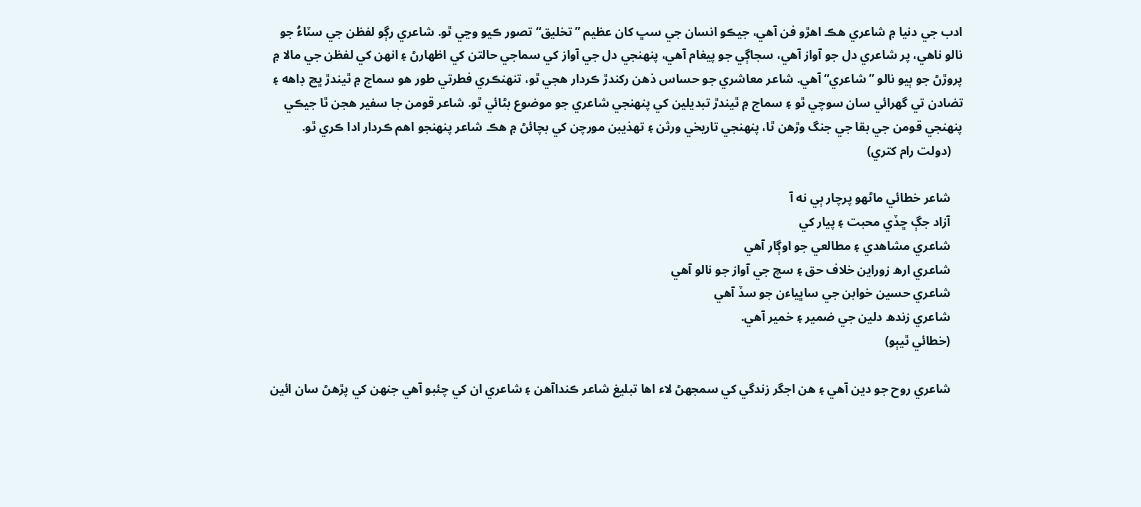ادب جي دنيا ۾ شاعري هڪ اهڙو فن آهي، جيڪو انسان جي سڀ کان عظيم ”تخليق“ تصور ڪيو وڃي ٿو. شاعري رڳو لفظن جي سٽاءُ جو نالو ناهي، پر شاعري دل جو آواز آهي، سجاڳي جو پيغام آهي، پنهنجي دل جي آواز کي سماجي حالتن کي اظهارڻ ۽ انهن کي لفظن جي مالا ۾ پروڙڻ جو ٻيو نالو ”شاعري“ آهي. شاعر معاشري جو حساس ذهن رکندڙ ڪردار هجي ٿو، تنهنڪري فطرتي طور هو سماج ۾ ٿيندڙ ڀڃ ڊاهه ۽ تضادن تي گهرائي سان سوچي ٿو ۽ سماج ۾ ٿيندڙ تبديلين کي پنهنجي شاعري جو موضوع بڻائي ٿو. شاعر قومن جا سفير هجن ٿا جيڪي پنهنجي قومن جي بقا جي جنگ وڙهن ٿا، پنهنجي تاريخي ورثن ۽ تهذيبن مورچن کي بچائڻ ۾ هڪ شاعر پنهنجو اهم ڪردار ادا ڪري ٿو.
    (دولت رام کتري)

    شاعر خطائي ماڻھو پرچار ٻي نه آ
    آزاد جڳ ڇڏي محبت ۽ پيار کي
    شاعري مشاھدي ۽ مطالعي جو اوڳار آھي
    شاعري ارھ زوراين خلاف حق ۽ سچ جي آواز جو نالو آھي
    شاعري حسين خوابن جي ساڀياءن جو سڏ آھي
    شاعري زندھ دلين جي ضمير ۽ خمير آھي.
    (خطائي ٿيٻو)

    شاعري روح جو دين آهي ۽ هن اجگر زندگي کي سمجهڻ لاء اها تبليغ شاعر ڪنداآهن ۽ شاعري ان کي چئبو آهي جنهن کي پڙهڻ سان ائين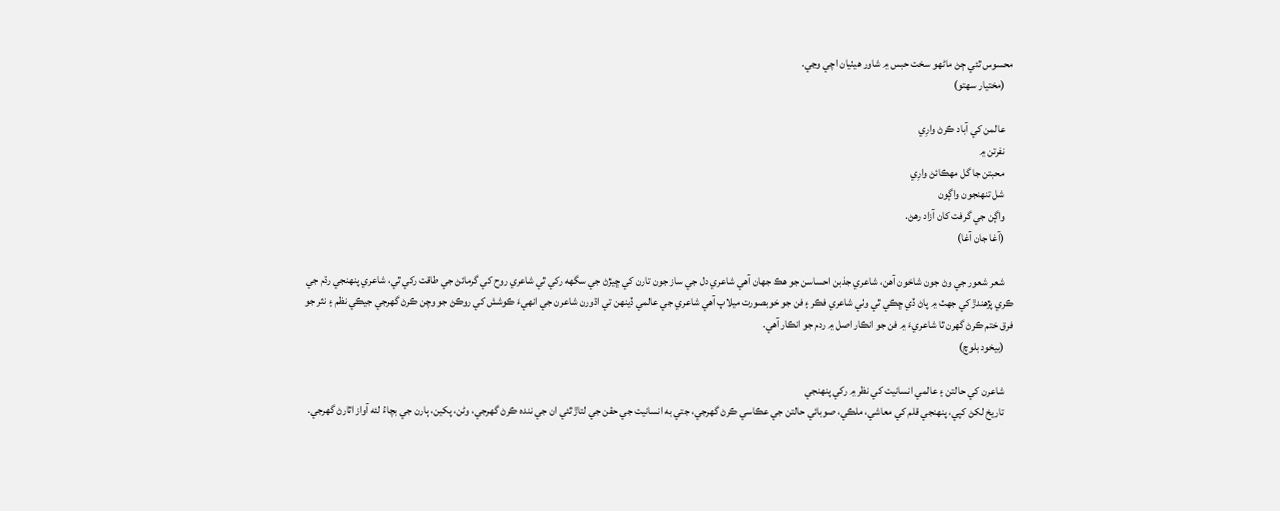محسوس ٿئي ڄڻ ماڻهو سخت حبس ۾ شاور هيٺيان اچي وڃي.
    (مختيار سهتو)

    عالمن کي آباد ڪرڻ وارِي
    نفرتن ۾
    محبتن جا گل مهڪائڻ وارِي
    شل تنهنجون واڳون
    واڳن جي گرفت کان آزاد رهڻ.
    (آغا جان آغا)

    شعر شعور جي وڻ جون شاخون آهن، شاعري جذبن احساسن جو هڪ جهان آهي شاعري دل جي ساز جون تارن کي ڇيڙڻ جي سگهه رکي ٿي شاعري روح کي گرمائڻ جي طاقت رکي ٿي، شاعري پنهنجي رڌم جي ڪري پڙهندڙ کي جھٽ ۾ پاڻ ڏي ڇڪي ٿي وٺي شاعري فڪر ۽ فن جو خوبصورت ميلاپ آهي شاعري جي عالمي ڏينهن تي اڌورن شاعرن جي انهيءَ ڪوشش کي روڪڻ جو وچن ڪرڻ گهرجي جيڪي نظم ۽ نثر جو فرق ختم ڪرڻ گهرن ٿا شاعريءَ ۾ فن جو انڪار اصل ۾ ردم جو انڪار آهي.
    (بيخود بلوچ)

    شاعرن کي حالتن ۽ عالمي انسانيت کي نظر ۾ رکي پنھنجي
    تاريخ لکڻ کپي، پنھنجي قلم کي معاشي، ملڪي، صوبائي حالتن جي عڪاسي ڪرڻ گھرجي، جتي به انسانيت جي حقن جي لتاڙ ٿئي ان جي ننده ڪرڻ گھرجي، وڻن، پکين، ٻارن جي بچاءُ لئه آواز اٿارڻ گھرجي.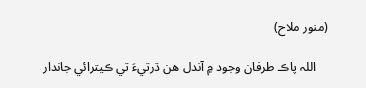(منور ملاح)

    اللہ پاڪ طرفان وجود ۾ آندل هن ڌرتيءَ تي ڪيترائي جاندار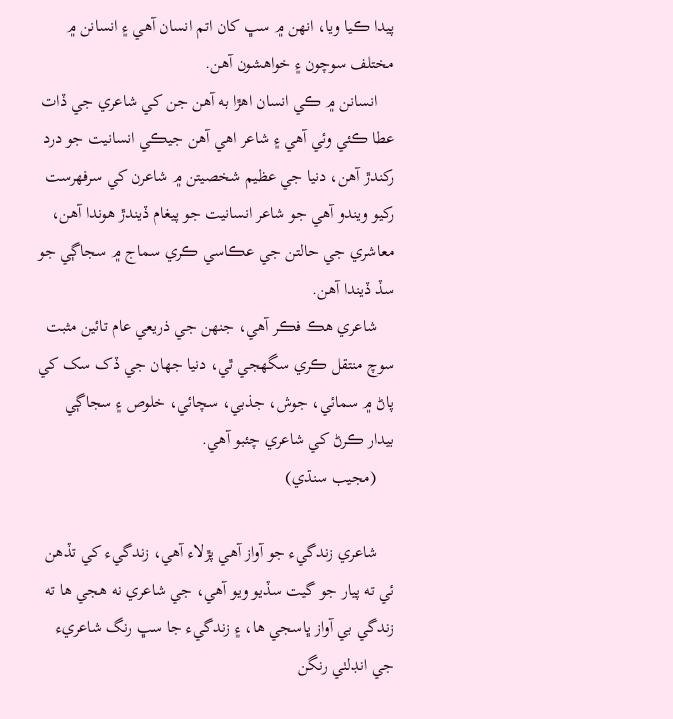پيدا ڪيا ويا، انهن ۾ سڀ کان اتم انسان آهي ۽ انسانن ۾ مختلف سوچون ۽ خواهشون آهن.
    انسانن ۾ ڪي انسان اهڙا به آهن جن کي شاعري جي ڏات عطا ڪئي وئي آهي ۽ شاعر اهي آهن جيڪي انسانيت جو درد رکندڙ آهن، دنيا جي عظيم شخصيتن ۾ شاعرن کي سرفهرست رکيو ويندو آهي جو شاعر انسانيت جو پيغام ڏيندڙ هوندا آهن، معاشري جي حالتن جي عڪاسي ڪري سماج ۾ سجاڳي جو سڏ ڏيندا آهن.
    شاعري هڪ فڪر آهي، جنهن جي ذريعي عام تائين مثبت سوچ منتقل ڪري سگھجي ٿي، دنيا جهان جي ڏک سک کي پاڻ ۾ سمائي، جوش، جذبي، سچائي، خلوص ۽ سجاڳي بيدار ڪرڻ کي شاعري چئبو آهي.
    (مجيب سنڌي)

    شاعري زندگيء جو آواز آھي پڙلاء آھي، زندگيء کي تڏھن ئي ته پيار جو گيت سڏيو ويو آھي، جي شاعري نه ھجي ھا ته زندگي بي آواز ڀاسجي ھا، ۽ زندگيء جا سڀ رنگ شاعريء جي انڊلٺي رنگن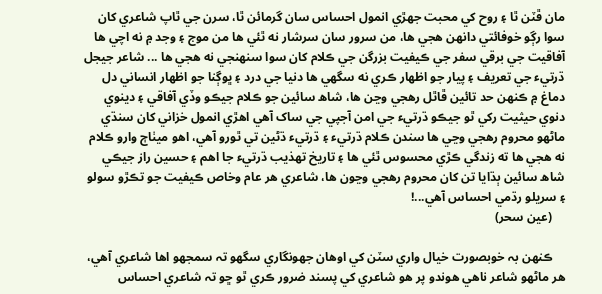مان ڦٽن ٿا ۽ روح کي محبت جهڙي انمول احساس سان گرمائن ٿا، سرن جي ٿاپ شاعري کان سوا رڳو خوفائتي دانهن ھجي ھا، من سرور سان سرشار نه ٿئي ھا من موج ۽ وجد ۾ نه اچي ھا آفاقيت جي برقي سفر جي ڪيفيت بزرگن جي ڪلام کان سوا سنهنجي نه ھجي ھا ... شاعر جيجل ڌرتيء جي تعريف ۽ پيار جو اظهار ڪري نه سگهي ھا دنيا جي درد ۽ ڀوڳنا جو اظهار انساني دل دماغ ۾ ڪنهن حد تائين ڦاٿل رھجي وڃن ھا، شاھ سائين جو ڪلام جيڪو وڏي آفاقي ۽ دينوي دنوي حيثيت رکي ٿو جيڪو ڌرتيء جي امن آجپي جي ساک آھي اهڙي انمول خزاني کان سنڌي ماڻهو محروم رھجي وڃي ھا سندن ڪلام ڌرتيء ۽ ڌرتيء ڌڻين تي ٿورو آھي، اھو ميٺاڄ وارو ڪلام نه ھجي ھا ته زندگي ڪڙي محسوس ٿئي ھا ۽ تاريخ تهذيب ڌرتيء جا اھم ۽ حسين راز جيڪي شاھ سائين ٻڌايا تن کان محروم رھجي وڃون ھا، شاعري ھر عام وخاص ڪيفيت جو تڪڙو سولو ۽ سريلو رڌمي احساس آھي...!
    (عين سحر)

    ڪنهن بہ خوبصورت خيال واري سٽن کي اوهان جهونگاري سگهو تہ سمجهو اها شاعري آهي، هر ماڻهو شاعر ناهي هوندو پر هو شاعري کي پسند ضرور ڪري ٿو ڇو تہ شاعري احساس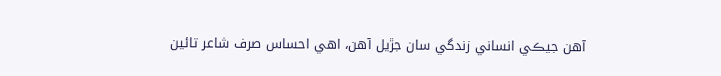آهن جيڪي انساني زندگي سان جڙيل آهن، اهي احساس صرف شاعر تائين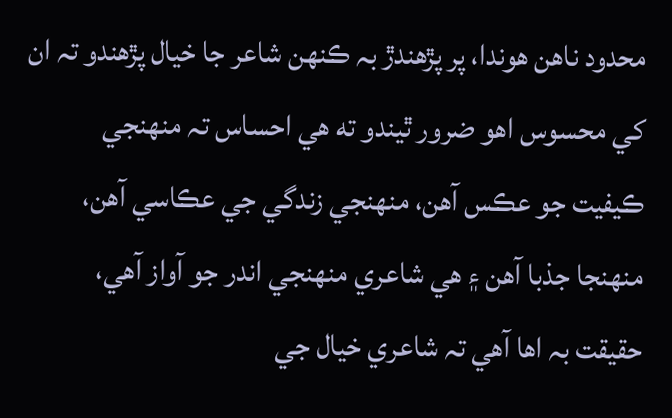محدود ناهن هوندا، پر پڙهندڙ بہ ڪنهن شاعر جا خيال پڙهندو تہ ان کي محسوس اهو ضرور ٿيندو ته هي احساس تہ منهنجي ڪيفيت جو عڪس آهن، منهنجي زندگي جي عڪاسي آهن، منهنجا جذبا آهن ۽ هي شاعري منهنجي اندر جو آواز آهي، حقیقت بہ اها آهي تہ شاعري خيال جي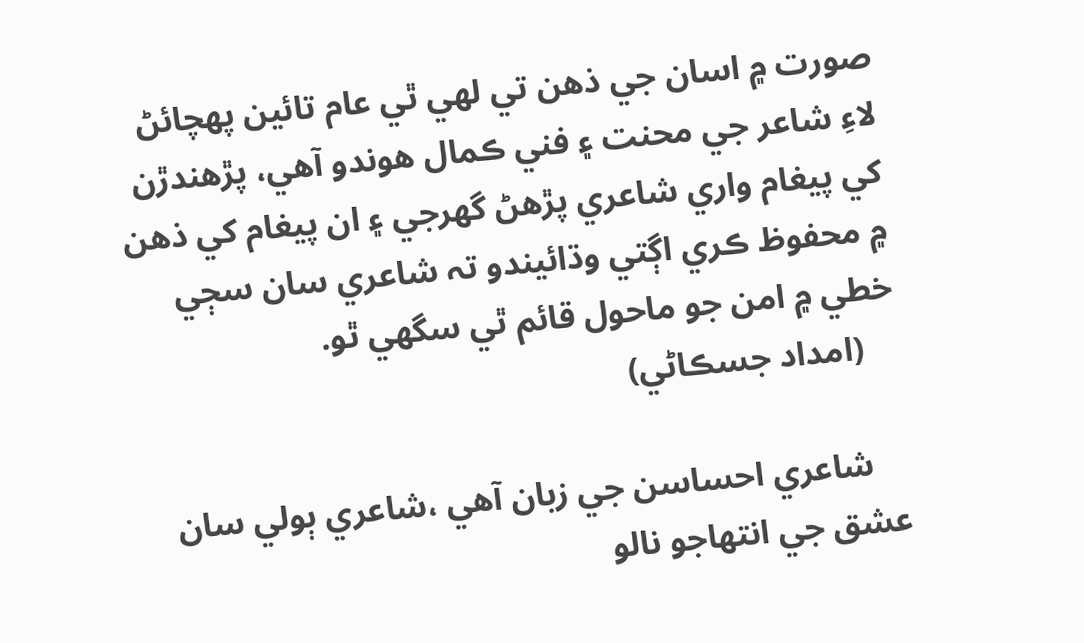صورت ۾ اسان جي ذهن تي لهي ٿي عام تائين پهچائڻ لاءِ شاعر جي محنت ۽ فني ڪمال هوندو آهي، پڙهندڙن کي پيغام واري شاعري پڙهڻ گهرجي ۽ ان پيغام کي ذهن ۾ محفوظ ڪري اڳتي وڌائيندو تہ شاعري سان سڄي خطي ۾ امن جو ماحول قائم ٿي سگهي ٿو.
    (امداد جسڪاڻي)

    شاعري احساسن جي زبان آھي ،شاعري ٻولي سان عشق جي انتھاجو نالو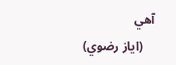آھي
    (اياز رضوي)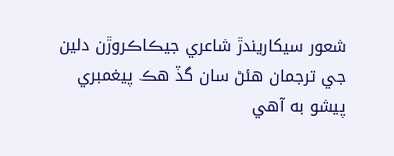شعور سيکاريندڙ شاعري جيڪاڪروڙن دلين جي ترجمان هئڻ سان گڏ ھڪ پيغمبري پيشو به آهي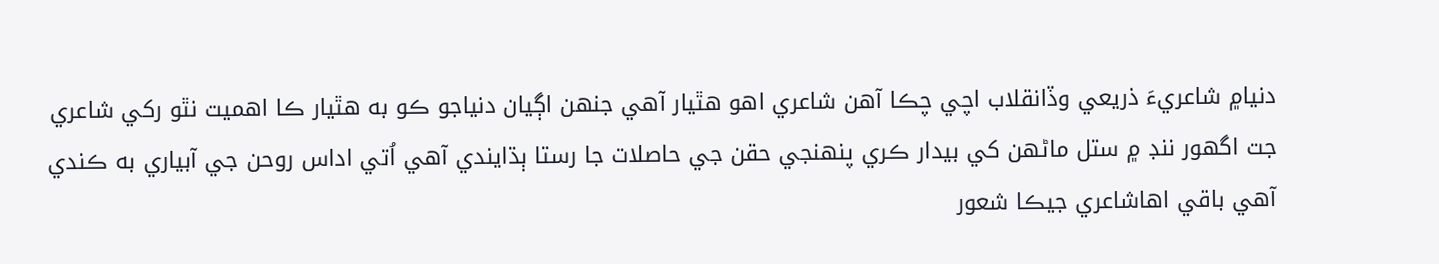دنيا۾ شاعريءَ ذريعي وڏانقلاب اچي چڪا آهن شاعري اهو هٿيار آهي جنهن اڳيان دنياجو ڪو به هٿيار ڪا اهميت نٿو رکي شاعري جت اگهور ننڊ ۾ ستل ماڻھن کي بيدار ڪري پنهنجي حقن جي حاصلات جا رستا ٻڌايندي آهي اُتي اداس روحن جي آبياري به ڪندي آهي باقي اهاشاعري جيڪا شعور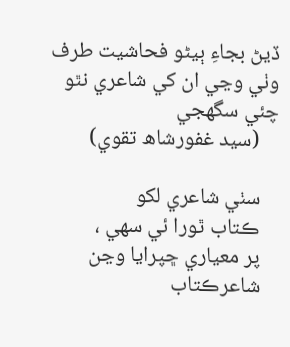ڏيڻ بجاءِ ٻيڻو فحاشيت طرف وٺي وڃي ان کي شاعري نٿو چئي سگهجي
    (سيد غفورشاھ تقوي)

    سٺي شاعري لکو
    ڪتاب ٿورا ئي سهي ،
    پر معياري ڇپرايا وڃن
    شاعرڪتاب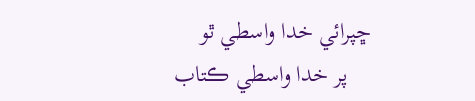ڇپرائي خدا واسطي ٿو
    پر خدا واسطي ڪتاب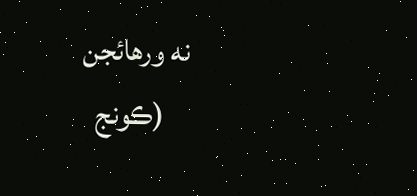نه ورهائجن
    (ڪونج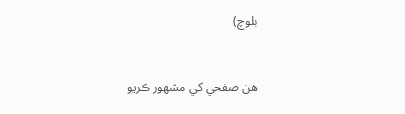بلوچ)


هن صفحي کي مشهور ڪريو